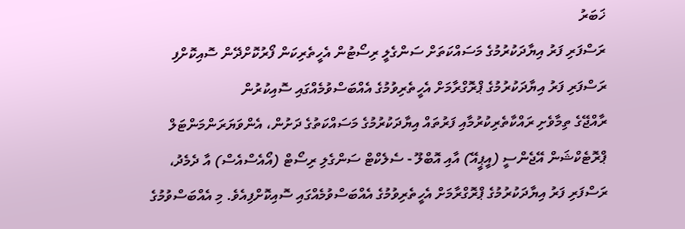ޚަބަރު
ރަސްފަރި ފަރު އިޔާދަކުރުމުގެ މަސައްކަތަށް ސަންގެލީ ރިސޯޓުން އެހީތެރިކަން ފޯރުކޮށްދޭން ސޮއިކޮށްފި
ރަސްފަރި ފަރު އިޔާދަކުރުމުގެ ޕްރޮގްރާމަށް އެހީތެރިވުމުގެ އެއްބަސްވުމެއްގައި ސޮއިކުރުން
ރާއްޖޭގެ ތިމާވެށި ރައްކާތެރިކުރުމާއި ފަރުތައް އިޔާދަކުރުމުގެ މަސައްކަތުގެ ދަށުން، އެންވަޔަރަންމަންޓަލް ޕްރޮޓެކްޝަން އޭޖެންސީ (އީޕީއޭ) އާއި އޮބްލޫ - ސެލެކްޓް ސަންގެލި ރިސޯޓް (އޯއެސްއެސް) އާ ދެމެދު، ރަސްފަރި ފަރު އިޔާދަކުރުމުގެ ޕްރޮގްރާމަށް އެހީތެރިވުމުގެ އެއްބަސްވުމެއްގައި ސޮއިކޮށްފިއެވެ. މި އެއްބަސްވުމުގެ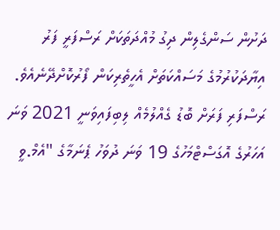ދަށުން ސަންގެލިން ދިގު މުއްދަތަކަށް ރަސްފަރީ ފަރު އިޔާދަކުރުމުގެ މަސައްކަތަށް އެހީތެރިކަން ފޯރުކޮށްދޭނެއެވެ.
ރަސްފަރި ފަރަށް ބޮޑު ގެއްލުމެއް ލިބިފައިވަނީ 2021 ވަނަ އަހަރުގެ އޮގަސްޓްމަހުގެ 19 ވަނަ ދުވަހު ޕެނަމާގެ "އެމް.ވީ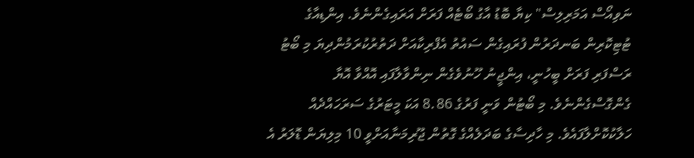ނަވިއޯސް އަމަރިލިސް" ކިޔާ ބޮޑު އާގު ބޯޓެއް ފަރަށް އަރައިގެންނެވެ. އިންޑިއާގެ ޓުޓިކޮރިން ބަނދަރުން ފުރައިގެން ސައުތު އެފްރިކާއަށް ދަތުރުކުރަމުންދިޔަ މި ބޯޓު ރަސްފަރި ފަރަށް ބީހުނީ، އިންޖީނު ހޫނުވެގެން ނިންވާލާފައި އޮއްވާ އޮޔާ ގެންގޮސްގެންނެވެ. މި ބޯޓުން ވަނީ ފަރުގެ 8.86 އަކަ މީޓަރުގެ ސަރަހައްދެއް ހަލާކުކޮށްލާފައެވެ. މި ހާދިސާގެ ބަދަލެއްގެ ގޮތުން ޖޫރިމަނާއަށްވީ 10 މިލިޔަން ޑޮލަރު އެ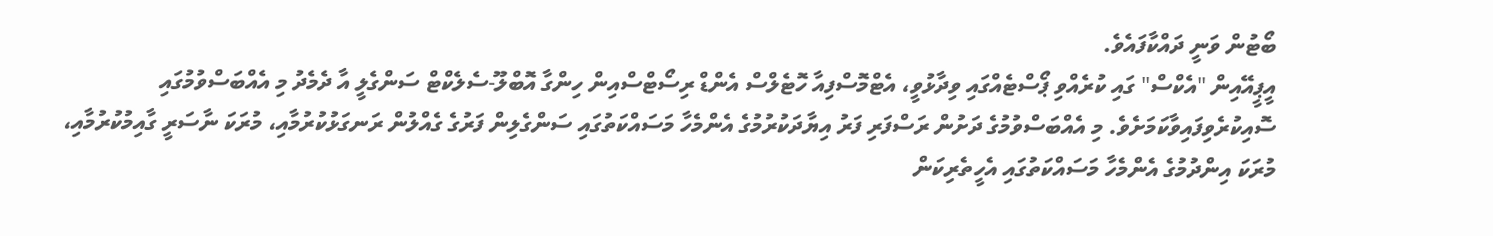ބޯޓުން ވަނީ ދައްކާފައެވެ.
އީޕީއޭއިން "އެކްސް" ގައި ކުރެއްވި ޕޯސްޓެއްގައި ވިދާޅުވީ، އެޓްމޮސްފިއާ ހޮޓެލްސް އެންޑް ރިސޯޓްސްއިން ހިންގާ އޮބްލޫ-ސެލެކްޓް ސަންގެލީ އާ ދެމެދު މި އެއްބަސްވުމުގައި ސޮއިކުރެވިފައިވާކަމަށެވެ. މި އެއްބަސްވުމުގެ ދަށުން ރަސްފަރި ފަރު އިޔާދަކުރުމުގެ އެންމެހާ މަސައްކަތުގައި ސަންގެލިން ފަރުގެ ގެއްލުން ރަނގަޅުކުރުމާއި، މުރަކަ ނާސަރީ ގާއިމުކުރުމާއި، މުރަކަ އިންދުމުގެ އެންމެހާ މަސައްކަތުގައި އެހީތެރިކަން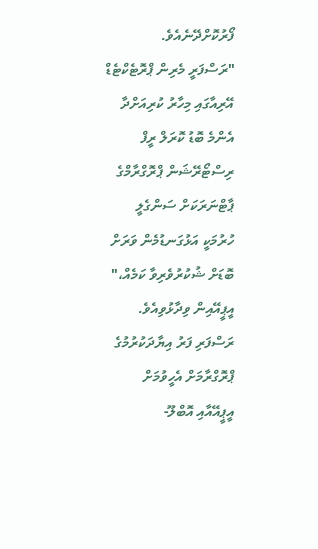ފޯރުކޮށްދޭނެއެވެ.
"ރަސްފަރީ މެރިން ޕްރޮޓެކްޓެޑް އޭރިއާގައި މިހާރު ކުރިއަށްދާ އެންމެ ބޮޑު ކޮރަލް ރީފް ރިސްޓޯރޭޝަން ޕްރޮގްރާމްގެ ޕާޓްނަރަކަށް ސަންގެލީ ހުރުމަކީ އަޅުގަނޑުމެން ވަރަށް ބޮޑަށް ޝުކުރުވެރިވާ ކަމެއް،" އީޕީއޭއިން ވިދާޅުވިއެވެ.
ރަސްފަރި ފަރު އިޔާދަކުރުމުގެ ޕްރޮގްރާމަށް އެހީވުމަށް އީޕީއޭއާއި އޮބްލޫ-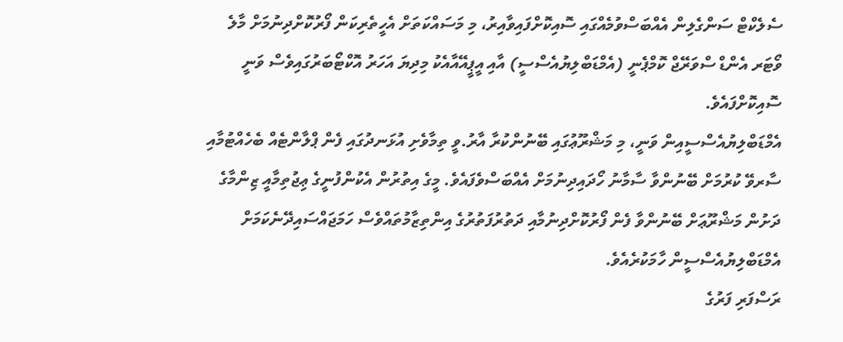ސެލެކްޓް ސަންގެލިން އެއްބަސްވުމެއްގައި ސޮއިކޮށްފައިވާއިރު، މި މަސައްކަތަށް އެހީތެރިކަން ފޯރުކޮށްދިނުމަށް މާލެ ވޯޓަރ އެންޑް ސްވަރޭޖް ކޮމްޕެނީ (އެމްޑަބްލިޔުއެސްސީ) އާއި އީޕީއޭއާއެކު މިދިޔަ އަހަރު އޮކްޓޯބަރުގައިވެސް ވަނީ ސޮއިކޮށްފައެވެ.
އެމްޑަބްލިޔުއެސްސީއިން ވަނީ، މި މަޝްރޫޢުގައި ބޭނުންކުރާ އާރު.ވީ ތިމާވެށި އުޅަނދުގައި ފެން ޕްލާންޓެއް ބެހެއްޓުމާއި ސާރވޭ ކުރުމަށް ބޭނުންވާ ސާމާނު ހޯދައިދިނުމަށް އެއްބަސްވެފައެވެ. މީގެ އިތުރުން އެކުންފުނީގެ ޢިޖުތިމާއީ ޒިންމާގެ ދަށުން މަޝްރޫޢަށް ބޭނުންވާ ފެން ފޯރުކޮށްދިނުމާއި ދަތުރުފަތުރުގެ އިންތިޒާމުތައްވެސް ހަމަޖައްސައިދޭނެކަމަށް އެމްޑަބްލިޔުއެސްސީން ހާމަކުރެއެވެ.
ރަސްފަރި ފަރުގެ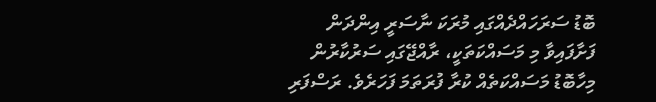ބޮޑު ސަރަހައްދެއްގައި މުރަކަ ނާސަރީ އިންދަން ފަށާފައިވާ މި މަސައްކަތަކީ، ރާއްޖޭގައި ސަރުކާރުން މިހާބޮޑު މަސައްކަތެއް ކުރާ ފުރަތަމަ ފަހަރެވެ. ރަސްފަރި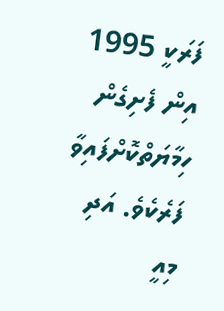ފަރަކީ 1995 އިން ފެށިގެން ހިމާޔަތްކޮށްފައިވާ ފަރެކެވެ. އަދި މިއީ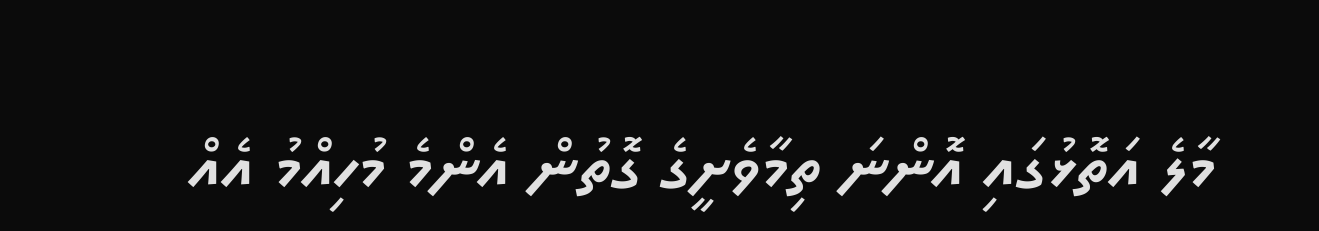މާލެ އަތޮޅުގައި އޮންނަ ތިމާވެށީގެ ގޮތުން އެންމެ މުހިއްމު އެއް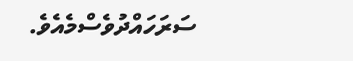ސަރަހައްދުވެސްމެއެވެ.